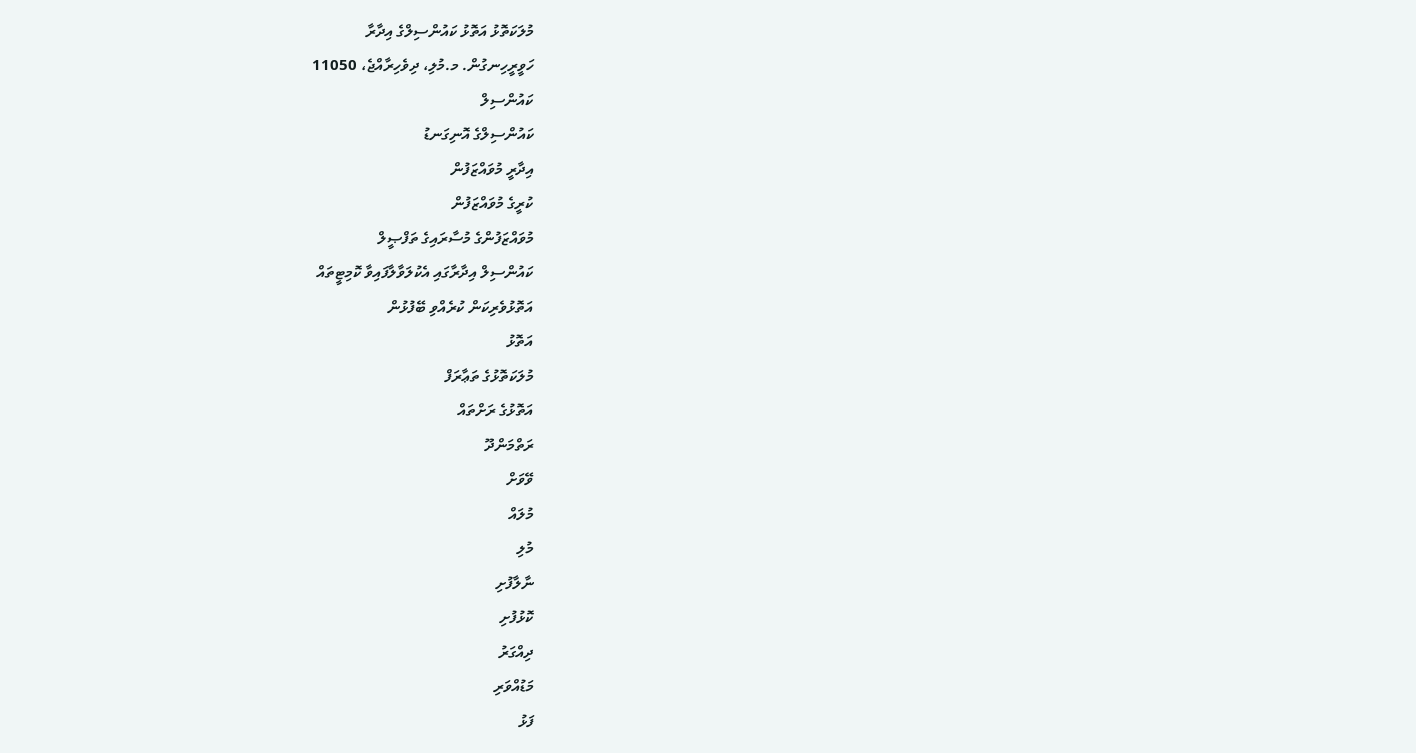މުލަކަތޮޅު އަތޮޅު ކައުންސިލްގެ އިދާރާ
ހަވީރީހިނގުން. މ.މުލި، ދިވެހިރާއްޖެ، 11050
ކައުންސިލް
ކައުންސިލްގެ އޮނިގަނޑު
އިދާރީ މުވައްޒަފުން
ކުރީގެ މުވައްޒަފުން
މުވައްޒަފުންގެ މުސާރައިގެ ތަފްޞީލް
ކައުންސިލް އިދާރާގައި އެކުލަވާލާފައިވާ ކޮމިޓީތައް
އަތޮޅުވެރިކަން ކުރެއްވި ބޭފުޅުން
އަތޮޅު
މުލަކަތޮޅުގެ ތަޢާރަފް
އަތޮޅުގެ ރަށްތައް
ރަތްމަންދޫ
ވޭވަށް
މުލައް
މުލި
ނާލާފުށި
ކޮޅުފުށި
ދިއްގަރު
މަޑުއްވަރި
ފަޅު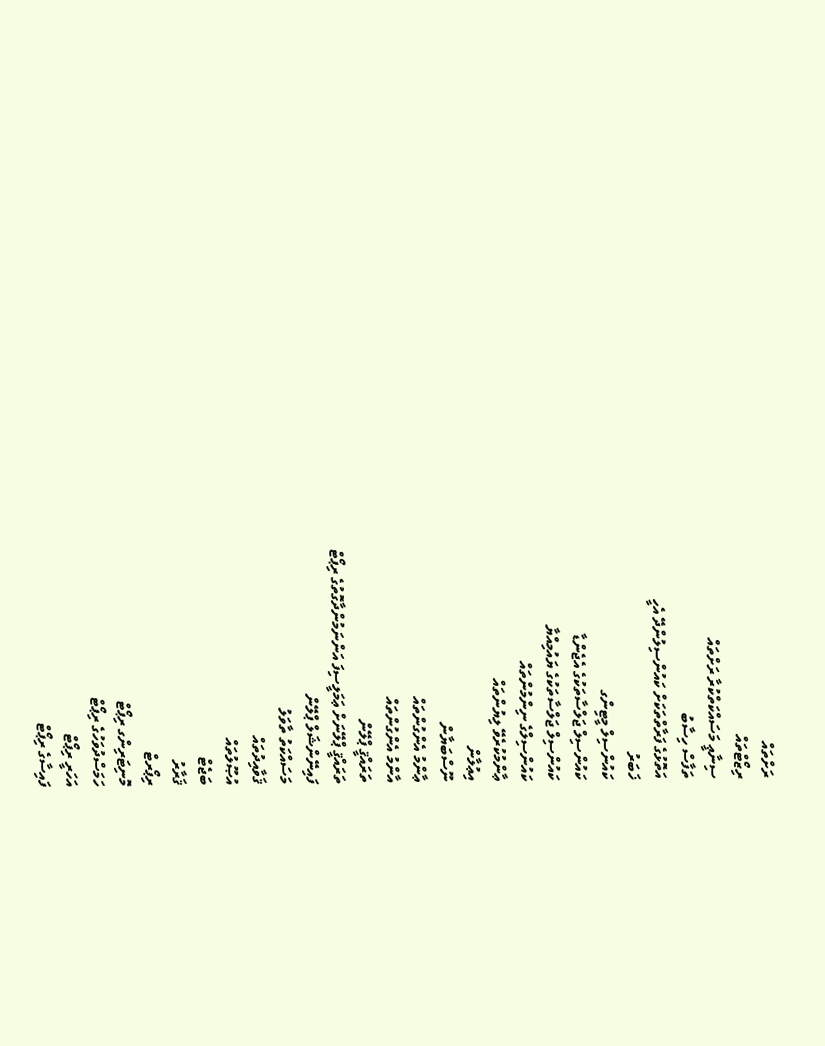ރަށްތައް
ރިޒޯޓްތައް
ސިނާޢީ މަސައްކަތްކުރާ ރަށްތައް
ތަފާސް ހިސާބު
އަތޮޅުގެ ފަރާތްތަކަށް ކައުންސިލުންދޭ އެހީ
ޚަބަރު
ކައުންސިލް މީޓިންގ
ކައުންސިލް ޖަލްސާތަކުގެ އެޖެންޑާ
ކައުންސިލް ޖަލްސާތަކުގެ ޔައުމިއްޔާ
ކައުންސިލްގެ ނިންމުންތައް
ޢާންމުކުރެވޭ ލިޔުންތައް
އިޢުލާން
ނޫސްބަޔާން
ޢާންމު އެންގުންތައް
އާންމު އެންގުންތައް
ތަރައްޤީ ޕްލޭން
ތަރައްޤީ ޕްލޭނަށް ޢަމަލީސިފަ އަންނަމުންދާގޮތުގެ ރިޕޯޓް
ފައިނޭންޝަލް ޕްލޭން
މަސައްކަތު ތާވަލު
ޤަވާއިދުތައް
އުޞޫލުތައް
ބަޖެޓް
ޤަރާރު
ރިޕޯރޓް
މޮނިޓަރިންގ ރިޕޯޓް
ހަމަސްދުވަހުގެ ރިޕޯޓް
އަހަރީ ރިޕޯޓް
ފައިސާގެ ރިޕޯޓް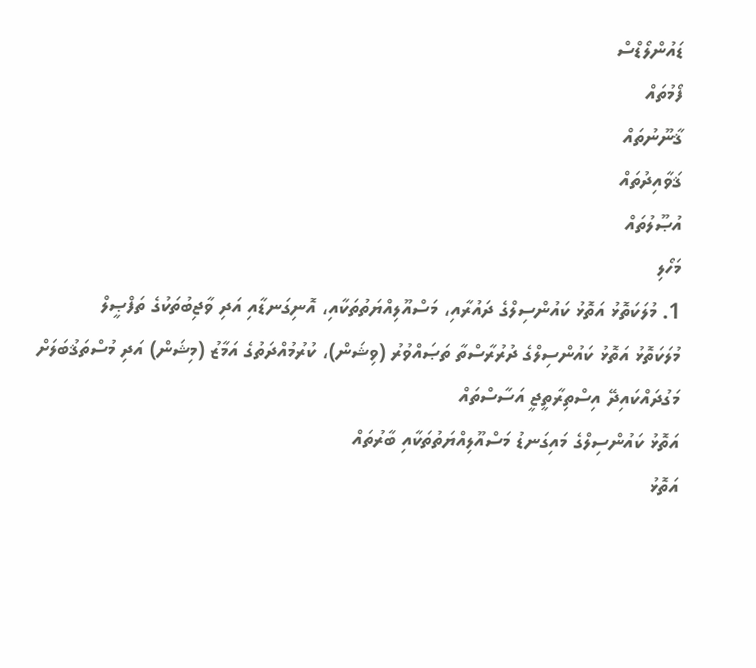ޑައުންލޯޑްސް
ފޯމުތައް
ޤާނޫނުތައް
ޤަވާއިދުތައް
އުޞޫލުތައް
މަހޯލި
1. މުލަކަތޮޅު އަތޮޅު ކައުންސިލްގެ ދައުރާއި، މަސްއޫލިއްޔަތުތަކާއި، އޮނިގަނޑާއި އަދި ވާޖިބުތަކުގެ ތަފްޞީލް
މުލަކަތޮޅު އަތޮޅު ކައުންސިލްގެ ދުރުރާސްތާ ތަޞައްވުރު (ވިޝަން)، ކުރުމުއްދަތުގެ އަމާޒު (މިޝަން) އަދި މުސްތަޤުބަލަށް މަގުދައްކައިދޭ އިސްތިރާތީޖީ އަސާސްތައް
އަތޮޅު ކައުންސިލްގެ މައިގަނޑު މަސްއޫލިއްޔަތުތަކާއި ބާރުތައް
އަތޮޅު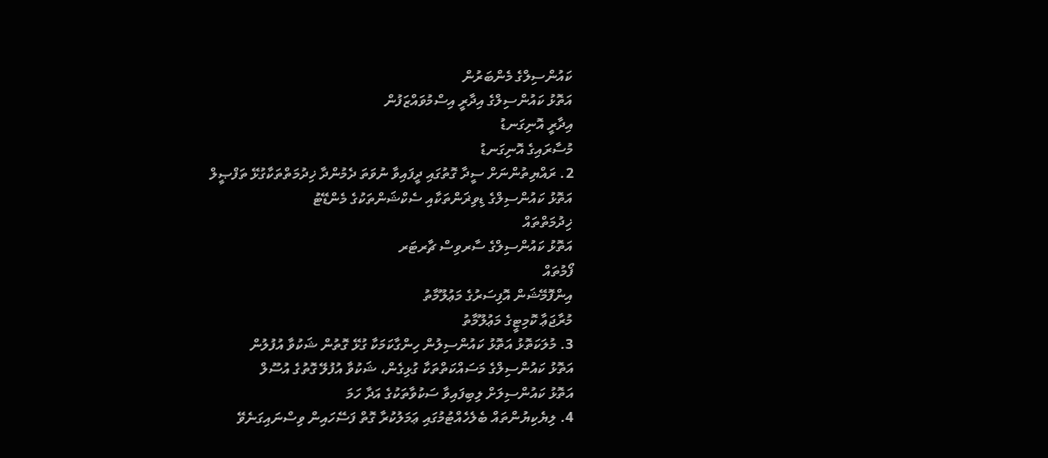ކައުންސިލްގެ މެންބަރުން
އަތޮޅު ކައުންސިލްގެ އިދާރީ އިސްމުވައްޒަފުން
އިދާރީ އޮނިގަނޑު
މުސާރައިގެ އޮނިގަނޑު
2. ރައްޔިތުންނަށް ސީދާ ގޮތުގައި ދީފައިވާ ނުވަތަ ދެމުންދާ ޚިދުމަތްތަކާގުޅޭ ތަފްޞީލް
އަތޮޅު ކައުންސިލްގެ ޑިވިޜަންތަކާއި ސެކްޝަންތަކުގެ މެންޑޭޓު
ޚިދުމަތްތައް
އަތޮޅު ކައުންސިލްގެ ސާރވިސް ޗާރޓަރ
ފޯމުތައް
އިންފޮމޭޝަން އޮފިސަރުގެ މަޢުލޫމާތު
މުރާޖަޢާ ކޮމިޓީގެ މަޢުލޫމާތު
3. މުލަކަތޮޅު އަތޮޅު ކައުންސިލުން ހިންގާކަމަކާ ގުޅޭ ގޮތުން ޝަކުވާ އުފުލުން
އަތޮޅު ކައުންސިލްގެ މަސައްކަތްތަކާ ގުޅިގެން، ޝަކުވާ އުފުލޭ ގޮތުގެ އުސޫލް
އަތޮޅު ކައުންސިލަށް ލިބިފައިވާ ސަކުވާތަކުގެ އަދާ ހަމަ
4. ލިޔެކިޔުންތައް ބެލެހެއްޓުމުގައި ޢަމަލުކުރާ ގޮތް ފަސޭހައިން ވިސްނައިގަނެވޭ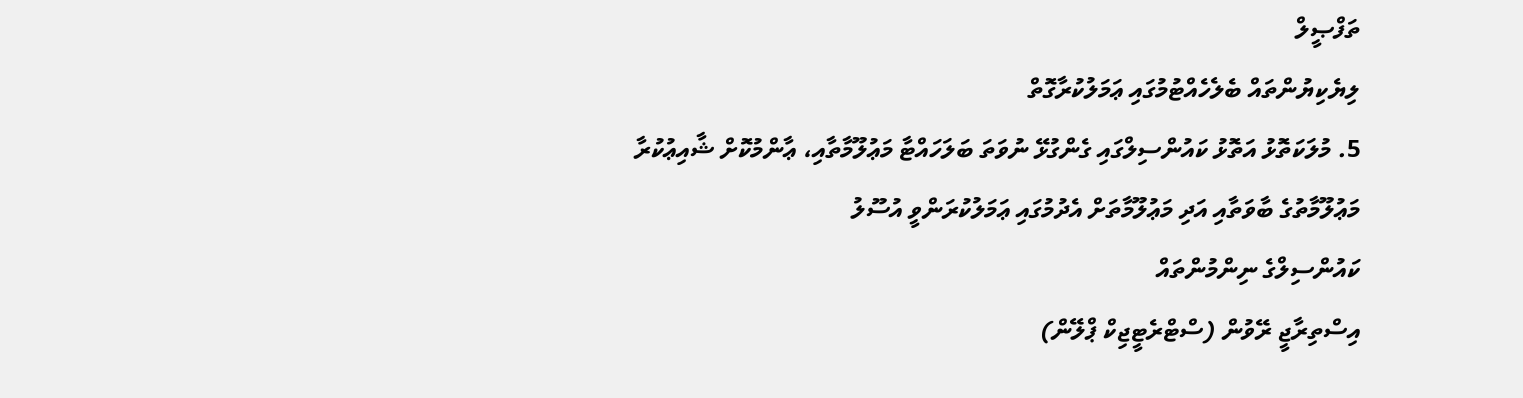ތަފްޞީލް
ލިޔެކިޔުންތައް ބެލެހެއްޓުމުގައި ޢަމަލުކުރާގޮތް
5. މުލަކަތޮޅު އަތޮޅު ކައުންސިލްގައި ގެންގުޅޭ ނުވަތަ ބަލަހައްޓާ މަޢުލޫމާތާއި، ޢާންމުކޮށް ޝާއިޢުކުރާ މަޢުލޫމާތުގެ ބާވަތާއި އަދި މަޢުލޫމާތަށް އެދުމުގައި ޢަމަލުކުރަންވީ އުސޫލު
ކައުންސިލްގެ ނިންމުންތައް
އިސްތިރާޖީ ރޭވުން (ސްޓްރެޓީޖިކް ޕްލޭން)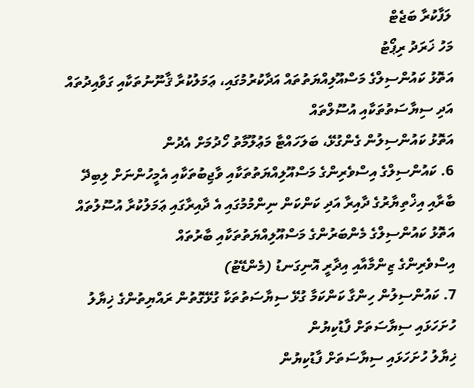ލަފާކުރާ ބަޖެޓް
މަހު ޚަރަދު ރިޕޯޓު
އަތޮޅު ކައުންސިލްގެ މަސްއޫލިއްޔަތުތައް އަދާކުރުމުގައި، ޢަމަލުކުރާ ޤާނޫނުތަކާއި ގަވާއިދުތައް އަދި ސިޔާސަތުތަކާއި އުސޫލްތައް
އަތޮޅު ކައުންސިލުން ގެންގުޅޭ، ބަލަހައްޓާ މަޢުލޫމާތު ހޯދުމަށް އެދުން
6. ކައުންސިލްގެ އިސްވެރިންގެ މަސްއޫލިއްޔަތުތަކާއި ވާޖިބުތަކާއި އެމީހުންނަށް ލިބިދޭ ބާރާއި އިޚްތިޔާރުގެ ދާއިރާ އަދި ކަންކަން ނިންމުމުގައި އެ ދާއިރާގައި ޢަމަލުކުރާ އުސޫލުތައް
އަތޮޅު ކައުންސިލްގެ މެންބަރުންގެ މަސްއޫލިއްޔަތުތަކާއި ބާރުތައް
އިސްވެރިންގެ ޒިންމާއާއި އިދާރީ އޮނިގަނޑު (މެންޑޭޓު)
7. ކައުންސިލުން ހިންގާ ކަންކަމާ ގުޅޭ ސިޔާސަތުތަކާ ގުޅޭގޮތުން ރައްޔިތުންގެ ޚިޔާލު ހުށަހަޅައި ސިޔާސަތަށް ފާޑުކިޔުން
ޚިޔާލު ހުށަހަޅައި ސިޔާސަތަށް ފާޑުކިޔުން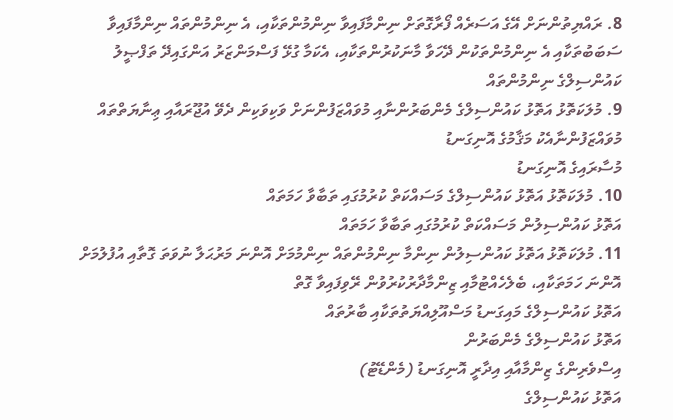8. ރައްޔިތުންނަށް އޭގެ އަސަރެއް ފޯރާގޮތަށް ނިންމާފައިވާ ނިންމުންތަކާއި، އެ ނިންމުންތައް ނިންމާފައިވާ ސަބަބުތަކާއި އެ ނިންމުންތަކުން ދޭހަވާ މާނަކުރުންތަކާއި، އެކަމާ ގުޅޭ ފަސްމަންޒަރު އަންގައިދޭ ތަފްޞީލު
ކައުންސިލްގެ ނިންމުންތައް
9. މުލަކަތޮޅު އަތޮޅު ކައުންސިލްގެ މެންބަރުންނާއި މުވައްޒަފުންނަށް ވަކިވަކިން ދެވޭ އުޖޫރައާއި ޢިނާޔަތްތައް
މުވައްޒަފުންނާއެކު މަޤާމުގެ އޮނިގަނޑު
މުސާރައިގެ އޮނިގަނޑު
10. މުލަކަތޮޅު އަތޮޅު ކައުންސިލްގެ މަސައްކަތް ކުރުމުގައި ތަބާވާ ހަމަތައް
އަތޮޅު ކައުންސިލުން މަސައްކަތް ކުރުމުގައި ތަބާވާ ހަމަތައް
11. މުލަކަތޮޅު އަތޮޅު ކައުންސިލުން ނިންމާ ނިންމުންތައް ނިންމުމަށް އޮންނަ މަރުޙަލާ ނުވަތަ ގޮތާއި އުފުލުމަށް އޮންނަ ހަމަތަކާއި، ބެލެހެއްޓުމާއި ޒިންމާދާރުކުރުވުން ރޭވިފައިވާ ގޮތް
އަތޮޅު ކައުންސިލްގެ މައިގަނޑު މަސްއޫލިއްޔަތުތަކާއި ބާރުތައް
އަތޮޅު ކައުންސިލްގެ މެންބަރުން
އިސްވެރިންގެ ޒިންމާއާއި އިދާރީ އޮނިގަނޑު (މެންޑޭޓު)
އަތޮޅު ކައުންސިލްގެ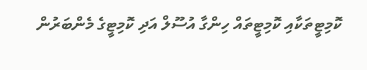ކޮމިޓީތަކާއި ކޮމިޓީތައް ހިންގާ އުސޫލް އަދި ކޮމިޓީގެ މެންބަރުން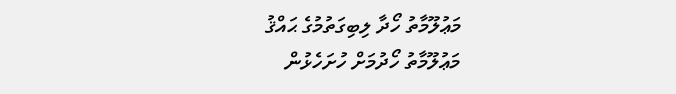މަޢުލޫމާތު ހޯދާ ލިބިގަތުމުގެ ޙައްޤު
މަޢުލޫމާތު ހޯދުމަށް ހުށަހެޅުން